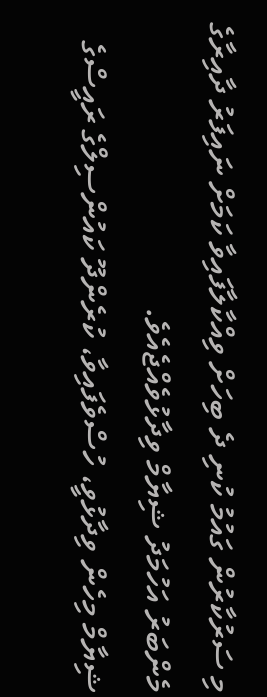މި ސަރުކާރުން ގައުމު ކުނި ދެ ބިހަށް ވިއްކާލާފައިވާ ކަމަށް ނައިފަރު ދާއިރާގެ މެންބަރު އަހުމަދު ޝިޔާމް ވިދާޅުވެއްޖެއެވެ.
ޝިޔާމް މިހެން ވިދާޅުވީ، ހުސްވެފައިވާ، ކުރެންދޫ ކައުންސިލްގެ ރައީސްގެ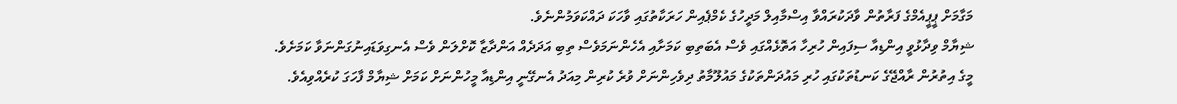މަގާމަށް ޕީޕީއެމްގެ ފަރާތުން ވާދަކުރައްވާ އިސްމާއިލް މަދީހުގެ ކެމްޕެއިން ހަރަކާތުގައި ވާހަކަ ދައްކަވަމުންނެވެ.
ޝިޔާމް ވިދާޅުވީ އިންޑިއާ ސިފައިން ހުރިހާ އަތޮޅެއްގައި ވެސް އެބަތިބި ކަމަށާއި އެހެންނަމަވެސް ތިބި އަދަދެއް އަންދާޒާ ކޮށްލަން ވެސް އެނގިވަޑައިނުގަންނަވާ ކަމަށެވެ.
މީގެ އިތުރުން ރާއްޖޭގެ ކަނޑުތަކުގައި ހުރި މައުދަންތަކުގެ މައުލޫމާތު ދިވެހިންނަށް ވުރެ ކުރިން މިއަދު އެނގޭނީ އިންޑިއާ މީހުންނަށް ކަމަށް ޝިޔާމް ފާހަގަ ކުރެއްވިއެވެ.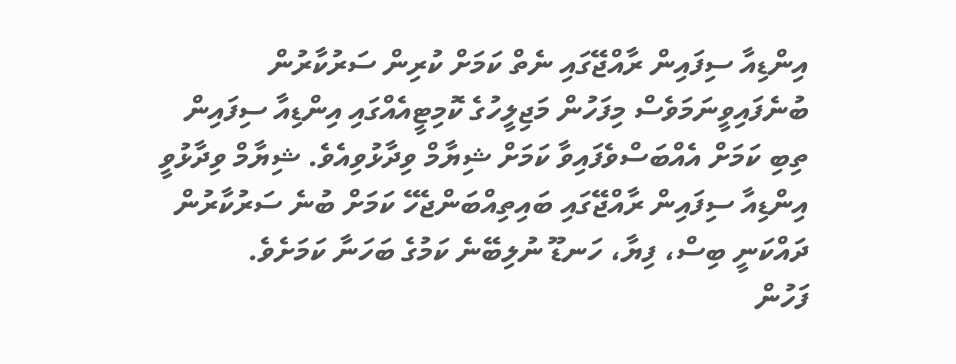އިންޑިއާ ސިފައިން ރާއްޖޭގައި ނެތް ކަމަށް ކުރިން ސަރުކާރުން ބުނެފައިވީނަމަވެސް މިފަހުން މަޖިލީހުގެ ކޮމިޓީއެއްގައި އިންޑިއާ ސިފައިން ތިބި ކަމަށް އެއްބަސްވެފައިވާ ކަމަށް ޝިޔާމް ވިދާޅުވިއެވެ. ޝިޔާމް ވިދާޅުވީ އިންޑިއާ ސިފައިން ރާއްޖޭގައި ބައިތިއްބަންޖެހޭ ކަމަށް ބުނެ ސަރުކާރުން ދައްކަނީ ބިސް، ފިޔާ، ހަނޑޫ ނުލިބޭނެ ކަމުގެ ބަހަނާ ކަމަށެވެ.
ފަހުން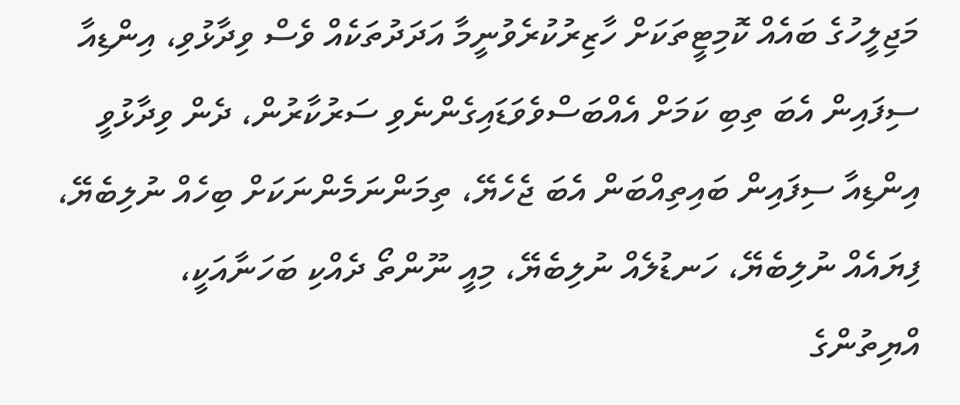މަޖިލީހުގެ ބައެއް ކޮމިޓީތަކަށް ހާޒިރުކުރެވުނީމާ އަދަދުތަކެއް ވެސް ވިދާޅުވި، އިންޑިއާ ސިފައިން އެބަ ތިބި ކަމަށް އެއްބަސްވެވަޑައިގެންނެވި ސަރުކާރުން، ދެން ވިދާޅުވީ އިންޑިއާ ސިފައިން ބައިތިއްބަން އެބަ ޖެހެޔޭ، ތިމަންނަމެންނަކަށް ބިހެއް ނުލިބެޔޭ، ފިޔައެއް ނުލިބެޔޭ، ހަނޑުލެއް ނުލިބެޔޭ، މިއީ ނޫންތޯ ދެއްކި ބަހަނާއަކީ،
އްޔިތުންގެ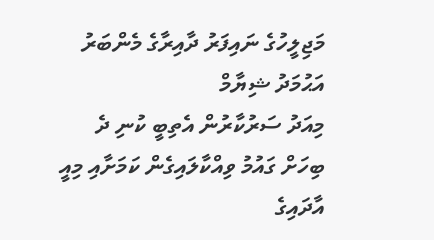މަޖިލީހުގެ ނައިފަރު ދާއިރާގެ މެންބަރު އަޙުމަދު ޝިޔާމް
މިއަދު ސަރުކާރުން އެތިބީ ކުނި ދެ ބިހަށް ގައުމު ވިއްކާލައިގެން ކަމަށާއި މިއީ އާދައިގެ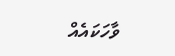ވާހަކައެއް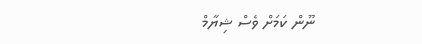ނޫން ކަމަށް ވެސް ޝިޔާމް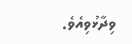ވިދާޅުވިއެވެ.